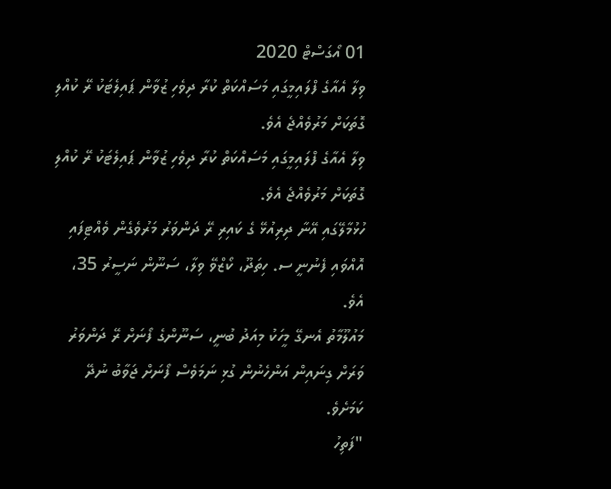01 އޯގަސްޓް 2020
ވިލާ އެއާގެ ފްލައިމީގައި މަސައްކަތް ކުރާ ދިވެހި ޒުވާން ޕައިލެޓަކު ރޭ ކުއްލި ގޮތަކަށް މަރުވެއްޖެ އެވެ.
ވިލާ އެއާގެ ފްލައިމީގައި މަސައްކަތް ކުރާ ދިވެހި ޒުވާން ޕައިލެޓަކު ރޭ ކުއްލި ގޮތަކަށް މަރުވެއްޖެ އެވެ.
ހުޅުމާލޭގައި އޭނާ ދިރިއުޅޭ ގެ ކައިރި ރޭ ދަންވަރު މަރުވެގެން ވެއްޓިފައި އޮއްވައި ފެނުނީ ސ. ހިތަދޫ، ކޯޒްވޭ ވިލާ، ސަނޫން ނަސީރު 35، އެވެ.
މައުލޫމާތު އެނގޭ މީހަކު މިއަދު ބުނީ، ސަނޫންގެ ފޯނަށް ރޭ ދަންވަރު ވަރަށް ގިނައިން އަންހެނުން ގުޅި ނަމަވެސް ފޯނަށް ޖަވާބު ނުދޭ ކަމަށެވެ.
"ފަތިހު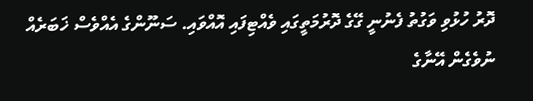ދޮރު ހުޅުވި ވަގުތު ފެނުނީ ގޭގެ ދޮރުމަތީގައި ވެއްޓިފައި އޮއްވައި. ސަނޫންގެ އެއްވެސް ޚަބަރެއް ނުވެގެން އޭނާގެ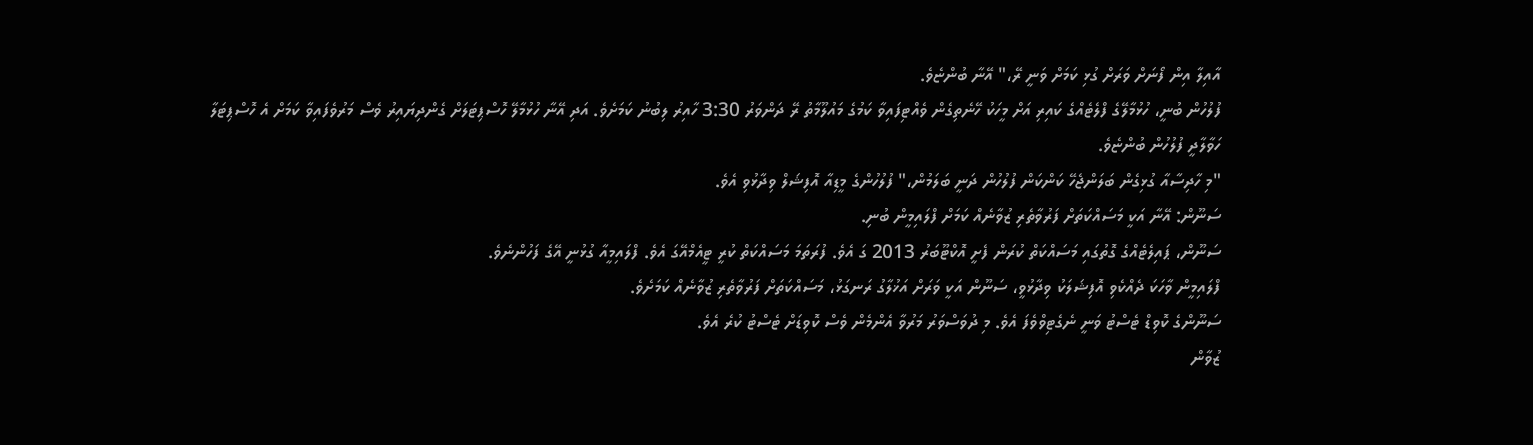އާއިލާ އިން ފޯނަށް ވަރަށް ގުޅި ކަމަށް ވަނީ ރޭ،" އޭނާ ބުންޏެވެ.
ފުލުހުން ބުނީ، ހުޅުމާލޭގެ ފްލެޓެއްގެ ކައިރި އަށް މީހަކު ހޭނެތިގެން ވެއްޓިފައިވާ ކަމުގެ މައުލޫމާތު ރޭ ދަންވަރު 3:30 ހާއިރު ލިބުނު ކަމަށެވެ. އަދި އޭނާ ހުޅުމާލޭ ހޮސްޕިޓަލަށް ގެންދިޔައިރު ވެސް މަރުވެފައިވާ ކަމަށް އެ ހޮސްޕިޓަލާ ހަވާލާދީ ފުލުހުން ބުންޏެވެ.
"މި ހާދިސާއާ ގުޅިގެން ބަލަންޖެހޭ ކަންކަން ފުލުހުން ދަނީ ބަލަމުން،" ފުލުހުންގެ މީޑިއާ އޮފިޝަލް ވިދާޅުވި އެވެ.
ސަނޫން: އޭނާ އަކީ މަސައްކަތަށް ފަރުވާތެރި ޒުވާނެއް ކަމަށް ފްލައިމީން ބުނި.
ސަނޫން، ޕައިލެޓެއްގެ ގޮތުގައި މަސައްކަތް ކުރަން ފެށީ އޮކްޓޫބަރު 2013 ގަ އެވެ. ފުރަތަމަ މަސައްކަތް ކުރީ ޓީއެމްއޭގަ އެވެ. ފްލައިމީއާ ގުޅުނީ އޭގެ ފަހުންނެވެ.
ފްލައިމީން ވާހަކަ ދެއްކެވި އޮފިޝަލަކު ވިދާޅުވީ، ސަނޫން އަކީ ވަރަށް އަޚުލާގު ރަނގަޅު، މަސައްކަތަށް ފަރުވާތެރި ޒުވާނެއް ކަމަށެވެ.
ސަނޫންގެ ކޮވިޑް ޓެސްޓު ވަނީ ނެގެޓިވްވެފަ އެވެ. މި ދުވަސްވަރު މަރުވާ އެންމެން ވެސް ކޮވިޑަށް ޓެސްޓު ކުރެ އެވެ.
ޒުވާން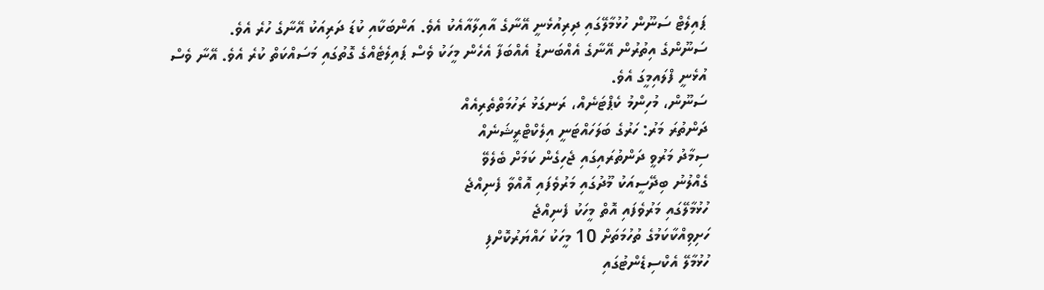ޕައިލެޓް ސަނޫން ހުޅުމާލޭގައި ދިރިއުޅެނީ އޭނާގެ އާއިލާއާއެކު އެވެ. އަންބަކާއި ކުޑަ ދަރިއަކު އޭނާގެ ހުރެ އެވެ.
ސަނޫންގެ އިތުރުން އޭނާގެ އެއްބަނޑު އެއްބަފާ އެހެން މީހަކު ވެސް ޕައިލެޓެއްގެ ގޮތުގައި މަސައްކަތް ކުރެ އެވެ. އޭނާ ވެސް އުޅެނީ ފްލައިމީގަ އެވެ.
ސަނޫން، މުހިންމު ކެޕްޓަނެއް، ރަނގަޅު ރަހުމަތްތެރިއެއް
ދަންތުރަ މަރު: ހަރުގެ ބަލަހައްޓަނީ އިލެކްޓްރީޝަނެއް
ސިމާދު މަރުވީ ދަންތުރައިގައި ޖެހިގެން ކަމަށް ބެލެވޭ
ގެއްލުނު ބިދޭސީއަކު މޫދުގައި މަރުވެފައި އޮއްވާ ފެނިއްޖެ
ހުޅުމާލޭގައި މަރުވެފައި އޮތް މީހަކު ފެނިއްޖެ
ހަށިވިއްކާކަމުގެ ތުހުމަތަށް 10 މީހަކު ހައްޔަރުކޮށްފި
ހުޅުމާލޭ އެކްސިޑެންޓުގައި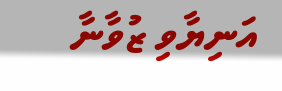އަނިޔާވި ޒުވާނާ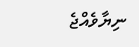ނިޔާވެއްޖެ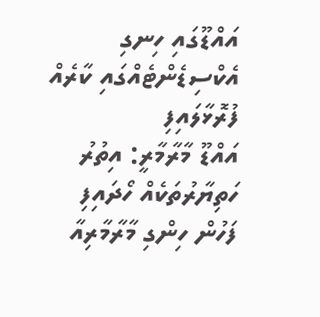އައްޑޫގައި ހިނގި އެކްސިޑެންޓެއްގައި ކާރެއް ފުރޮޅާލައިފި
އައްޑޫ މާރާމާރީ: އިތުރު ހަތިޔާރުތަކެއް ހޯދައިފި
ފަހުން ހިންގި މާރާމާރިއާ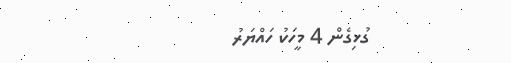ގުޅިގެން 4 މީހަކު ހައްޔަރު